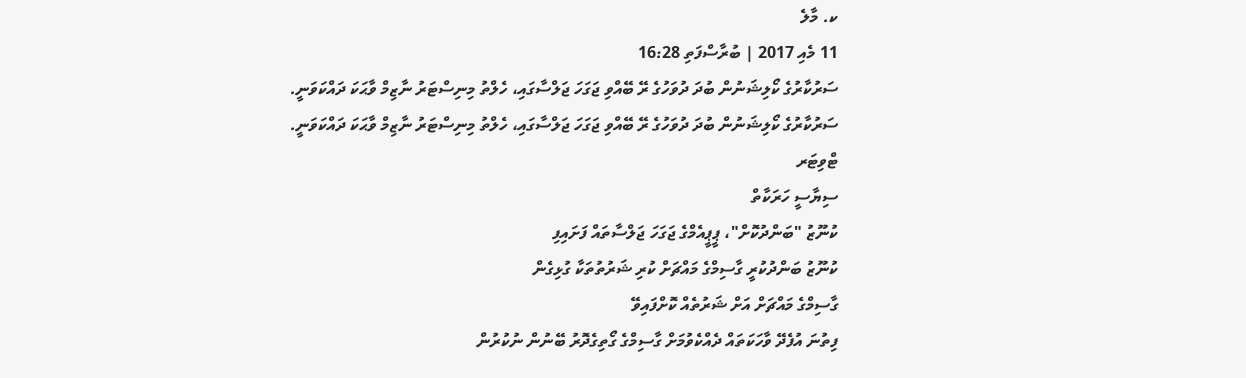ކ. މާލެ
11 މެއި 2017 | ބުރާސްފަތި 16:28
ސަރުކާރުގެ ކޯލިޝަނުން ބުދަ ދުވަހުގެ ރޭ ބޭއްވި ޖަގަހަ ޖަލްސާގައި، ހެލްތު މިނިސްޓަރު ނާޒިމް ވާޙަކަ ދައްކަވަނީ.
ސަރުކާރުގެ ކޯލިޝަނުން ބުދަ ދުވަހުގެ ރޭ ބޭއްވި ޖަގަހަ ޖަލްސާގައި، ހެލްތު މިނިސްޓަރު ނާޒިމް ވާޙަކަ ދައްކަވަނީ.
ޓްވިޓަރ
ސިޔާސީ ހަރަކާތް
ކުނޫޒު "ބަންދުކޮށް"، ޕީޕީއެމްގެ ޖަގަހަ ޖަލްސާތައް ފަށައިފި
ކުނޫޒު ބަންދުކުރީ ގާސިމްގެ މައްޗަށް ކުރި ޝަރުތުތަކާ ގުޅިގެން
ގާސިމްގެ މައްޗަށް އަށް ޝަރުތެއް ކޮށްފައިވޭ
ފިތުނަ އުފެދޭ ވާހަކަތައް ދެއްކެވުމަށް ގާސިމްގެ ގޯތިގެދޮރު ބޭނުން ނުކުރުން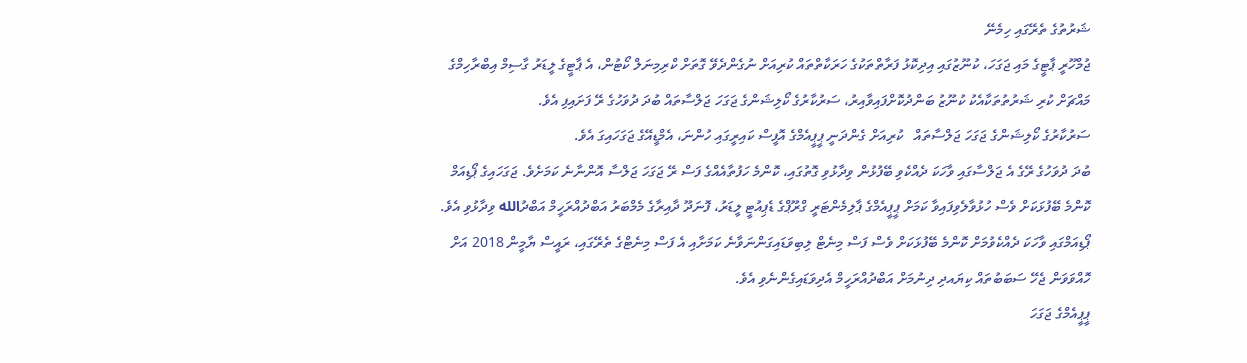ޝަރުތުގެ ތެރޭގައި ހިމެނޭ
ޖުމްހޫރީ ޕާޓީގެ މައި ޖަގަހަ، ކުނޫޒުގައި އިދިކޮޅު ފަރާތްތަކުގެ ހަރަކާތްތައް ކުރިއަށް ނުގެންދެވޭ ގޮތަށް ކްރިމިނަލް ކޯޓުން، އެ ޕާޓީގެ ލީޑަރު ގާސިމް އިބްރާހިމްގެ މައްޗަށް ކުރި ޝަރުތުތަކާއެކު ކުނޫޒު ބަންދުކޮށްފައިވާއިރު، ސަރުކާރުގެ ކޯލިޝަންގެ ޖަގަހަ ޖަލްސާތައް ބުދަ ދުވަހުގެ ރޭ ފަށައިފި އެވެ.
ސަރުކާރުގެ ކޯލިޝަންގެ ޖަގަހަ ޖަލްސާތައް   ކުރިއަށް ގެންދަނީ ޕީޕީއެމްގެ އޮފީސް ކައިރީގައި ހުންނަ، އެމްޑީއޭގެ ޖަގަހައިގަ އެވެ.
ބުދަ ދުވަހުގެ ރޭގެ އެ ޖަލްސާގައި ވާހަކަ ދެއްކެވި ބޭފުޅުން ވިދާޅުވި ގޮތުގައި، ކޮންމެ ހަފުތާއެއްގެ ފަސް ރޭ ޖަގަހަ ޖަލްސާ އޮންނާނެ ކަމަށެވެ. ޖަގަހައިގެ ޕޯޑިއަމް ކޮންމެ ބޭފުޅަކަށް ވެސް ހުޅުވާލެވިފައިވާ ކަމަށް ޕީޕީއެމްގެ ޕާލިމެންޓަރީ ގްރޫޕްގެ ޑެޕިއުޓީ ލީޑަރު، ފޮނަދޫ ދާއިރާގެ މެމްބަރު އަބްދުއްރަހީމް އަބްދުالله ވިދާޅުވި އެވެ. ޕޯޑިއަމްގައި ވާހަކަ ދެއްކެވުމަށް ކޮންމެ ބޭފުޅަކަށް ވެސް ފަސް މިނެޓް ލިބިވަޑައިގަންނަވާނެ ކަމަށާއި އެ ފަސް މިނެޓްގެ ތެރޭގައި، ރައީސް ޔާމީން 2018 އަށް ހޮއްވަވަން ޖެހޭ ސަބަބުތައް ކިޔައދި ދިނުމަށް އަބްދުއްރަހީމް އެދިވަޑައިގެންނެވި އެވެ.
ޕީޕީއެމްގެ ޖަގަހަ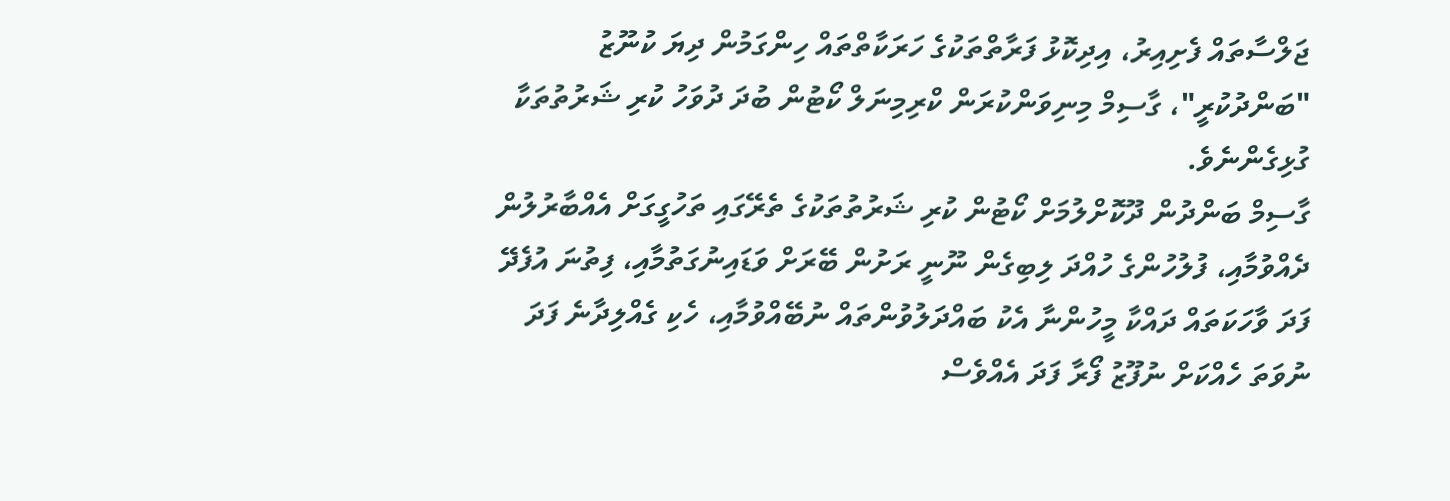ޖަލްސާތައް ފެށިއިރު، އިދިކޮޅު ފަރާތްތަކުގެ ހަރަކާތްތައް ހިންގަމުން ދިޔަ ކުނޫޒު "ބަންދުކުރީ"، ގާސިމް މިނިވަންކުރަން ކްރިމިނަލް ކޯޓުން ބުދަ ދުވަހު ކުރި ޝަރުތުތަކާ ގުޅިގެންނެވެ.
ގާސިމް ބަންދުން ދޫކޮށްލުމަށް ކޯޓުން ކުރި ޝަރުތުތަކުގެ ތެރޭގައި ތަހުގީގަށް އެއްބާރުލުން ދެއްވުމާއި، ފުލުހުންގެ ހުއްދަ ލިބިގެން ނޫނީ ރަށުން ބޭރަށް ވަޑައިނުގަތުމާއި، ފިތުނަ އުފެދޭ ފަދަ ވާހަކަތައް ދައްކާ މީހުންނާ އެކު ބައްދަލުވުންތައް ނުބޭއްވުމާއި، ހެކި ގެއްލިދާނެ ފަދަ ނުވަތަ ހެއްކަށް ނުފޫޒު ފޯރާ ފަދަ އެއްވެސް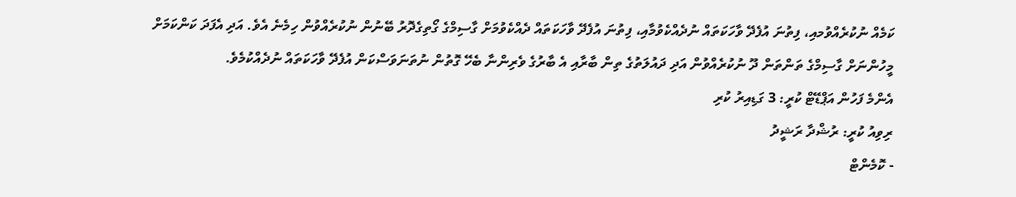ކަމެއް ނުކުރެއްވުމއި، ފިތުނަ އުފެދޭ ވާހަކަތައް ނުދެއްކެވުމާއި، ފިތުނަ އުފެދޭ ވާހަކަތައް ދެއްކެވުމަށް ގާސިމްގެ ގޯތިގެދޮރު ބޭނުން ނުކުރެއްވުން ހިމެނެ އެވެ. އަދި އެފަދަ ކަންކަމަށް މީހުންނަށް ގާސިމްގެ ތަންތަން ދޫ ނުކުރެއްވުން އަދި ދައުލަތުގެ ތިން ބާރާއި އެ ބާރުގެ ވެރިންނާ ބެހޭ ގޮތުން ނުތަނަވަސްކަން އުފެދޭ ވާހަކަތައް ނުދެއްކުމެވެ.
އެންމެ ފަހުން އަޕްޑޭޓް ކުރީ: 3 ގަޑިއިރު ކުރި
ރިވިއު ކުރީ: ރުޝްދާ ރަޝީދު
- ކޮމެންޓް